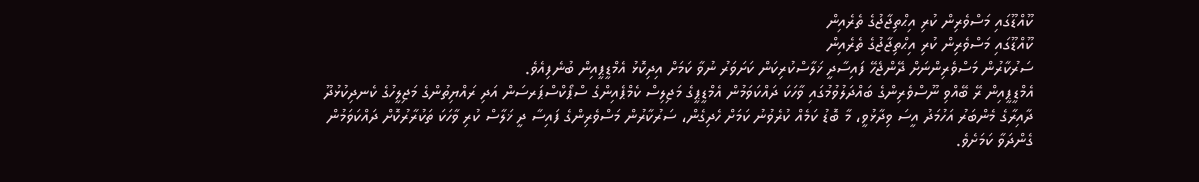ކޫއްޑޫގައި މަސްވެރިން ކުރި އިޙްތިޖާޖުގެ ތެރެއިން
ކޫއްޑޫގައި މަސްވެރިން ކުރި އިޙްތިޖާޖުގެ ތެރެއިން
ސަރުކާރުން މަސްވެރިންނަށް ދޭންޖެހޭ ފައިސާދީ ޚަލާސްކުރިކަން ކަށަވަރު ނުވާ ކަމަށް އިދިކޮޅު އެމްޑީޕީއިން ބުނެފިއެވެ.
އެމްޑީޕީއިން ރޭ ބޭއްވި ނޫސްވެރިންގެ ބައްދަލުވުމުގައި ވާހަކަ ދައްކަވަމުން އެމްޑީޕީގެ މަޖިލިސް ކެމްޕެއިންގެ ސްޕޯކްސްޕަރސަން އަދި ރައްޔިތުންގެ މަޖިލީހުގެ ކެނދިކުޅުދޫ ދާއިރާގެ މެންބަރު އަހުމަދު އީސަ ވިދާޅުވީ، މާ ބޮޑު ކަމެއް ކުރެވުނު ކަމަށް ހެދިގެން، ސަރުކާރުން މަސްވެރިންގެ ފައިސާ ދީ ޚަލާސް ކުރި ވާހަކަ ތަކުރާރުކޮށް ދައްކަވަމުން ގެންދަވާ ކަމަށެވެ.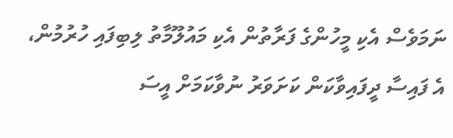ނަމަވެސް އެކި މީހުންގެ ފަރާތުން އެކި މައުލޫމާތު ލިބިފައި ހުރުމުން، އެ ފައިސާ ދީފައިވާކަން ކަށަވަރު ނުވާކަމަށް އީސަ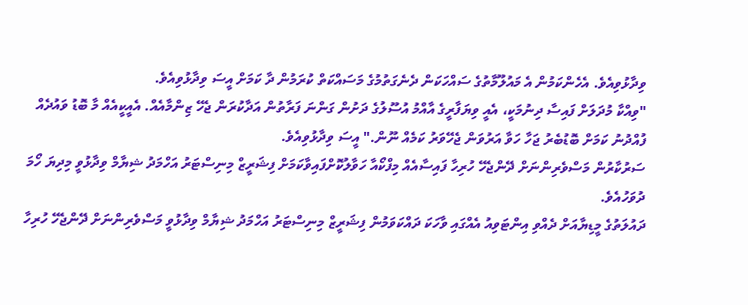ވިދާޅުވިއެވެ. އެހެންކަމުން އެ މައުލޫމާތުގެ ސައްހަކަން ދެނެގަތުމުގެ މަސައްކަތް ކުރަމުން ދާ ކަމަށް އީސަ ވިދާޅުވިއެވެ.
"ވިއްކާ މުދަލަށް ފައިސާ ދިނުމަކީ، އެއީ ވިޔަފާރީގެ އާއްމު އުސޫލުގެ ދަށުން ގަންނަ ފަރާތުން އަދާކުރަން ޖެހޭ ޒިންމާއެއް. އެއީކީއެއް މާ ބޮޑު ވައުދެއް ފުއްދުނު ކަމަށް ބޮޑުބެރު ޖަހާ ހަވާ އަރުވަން ޖެހޭވަރު ކަމެއް ނޫން." އީސަ ވިދާޅުވިއެވެ.
ސަރުކާރުން މަސްވެރިންނަށް ދޭންޖެހޭ ހުރިހާ ފައިސާއެއް މިފްކޯއާ ހަވާލުކޮށްފައިވާކަމަށް ފިޝަރީޒް މިނިސްޓަރު އަހްމަދު ޝިޔާމް ވިދާޅުވީ މިދިޔަ ހޯމަ ދުވަހުއެވެ.
ދައުލަތުގެ މީޑިޔާއަށް ދެއްވި އިންޓަވިއު އެއްގައި ވާހަކަ ދައްކަވަމުން ފިޝަރީޒް މިނިސްޓަރު އަހްމަދު ޝިޔާމް ވިދާޅުވީ މަސްވެރިންނަށް ދޭންޖެހޭ ހުރިހާ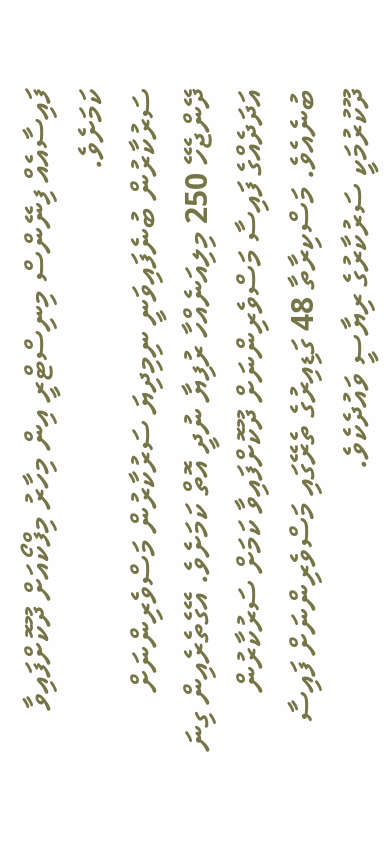ފައިސާއެއް ފިނޭންސް މިނިސްޓްރީ އިން މިހާރު މިފްކޯއަށް ދޫކޮށްފައިވާ ކަމަށެވެ.
ސަރުކާރުން ބުނެފައިވަނީ ނިމިދިޔަ ސަރުކާރުން މަސްވެރިންނަށް ދޭންޖެހޭ 250 މިލިއަނެއްހާ ރުފިޔާ ނުދީ އޮތް ކަމަށެވެ. އޭގެތެރެއިން ގިނަ އަދަދެއްގެ ފައިސާ މަސްވެރިންނަށް ދޫކޮށްފައިވާ ކަމަށް ސަރުކާރުން ބުނެއެވެ. މަސްކިރާތާ 48 ގަޑިއިރުގެ ތެރޭގައި މަސްވެރިންނަށް ފައިސާ ދޫކުރުމަކީ ސަރުކާރުގެ ރިޔާސީ ވައުދެކެވެ.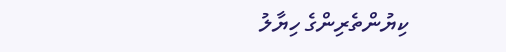ކިޔުންތެރިންގެ ހިޔާލު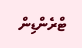ޓްރެންޑިން